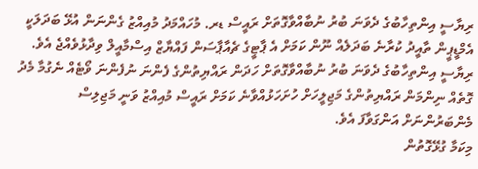ރިޔާސީ އިންތިހާބުގެ ދެވަނަ ބުރު ނުބާއްވާގޮތަށް ރައީސް ޑރ. މުހައްމަދު މުއިއްޒު ގެންނަން އުޅޭ ބަދަލަކީ އެމްޑީޕީން ތާއީދު ކުރާނެ ބަދަލެއް ނޫން ކަމަށް އެ ޕާޓީގެ ޗެއާޕާސަން ފައްޔާޒް އިސްމާއީލް ވިދާޅުވެއްޖެ އެވެ.
ރިޔާސީ އިންތިހާބުގެ ދެވަނަ ބުރު ނުބާއްވާގޮތަށް ހަދަން ރައްޔިތުންގެ ފެންނަ ނުފެންނަ ވޯޓެއް ނެގުމާ މެދު ގޮތެއް ނިންމަން ރައްޔިތުންގެ މަޖިލީހަށް ހުށަހަޅުއްވާނެ ކަމަށް ރައީސް މުއިއްޒު ވަނީ މަޖިލިސް މެންބަރުންނަށް އަންގަވާފަ އެވެ.
މިކަމާ ގުޅޭގޮތުން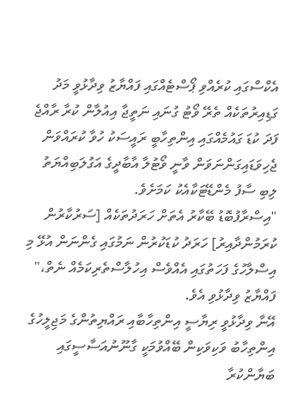އެކްސްގައި ކުރެއްވި ޕޯސްޓެއްގައި ފައްޔާޒު ވިދާޅުވީ މަދު ގަޑިއިރުތަކެއް ތެރޭ ވޯޓު ގުނައި ނަތީޖާ އިއުލާން ކުރާ ރާއްޖެ ފަދަ ކުޑަ ގައުމެއްގައި އިންތިހާބީ ރައީސަކު ހުވާ ކުރައްވަން ޖެހިވަޑައިގަންނަވަން ވާނީ ވޯޓުލާ އާބާދީގެ އަގުލަބިއްޔަތު ލިބި ސާފު މެންޑޭޓަކާއެކު ކަމަށެވެ.
"އިސްރާފުބޮޑު ބޭކާރު އެތަށް ހަރަދުތަކެއް [ސަރުކާރުން ކުރަމުންދާއިރު] ހަރަދު ކުޑަކުރުން ނަމުގައި ގެންނަން އުޅޭ މި އިސްލާހުގެ ފަހަތުގައި އެއްވެސް އިހުލާސްތެރިކަމެއް ނެތް،" ފައްޔާޒު ވިދާޅުވި އެވެ.
އޭނާ ވިދާޅުވީ ރިޔާސީ އިންތިހާބާއި ރައްޔިތުންގެ މަޖިލީހުގެ އިންތިހާބު ވަކިވަކިން ބޭއްވުމަކީ ގާނޫނުއަސާސީގައި ބަޔާންކުރާ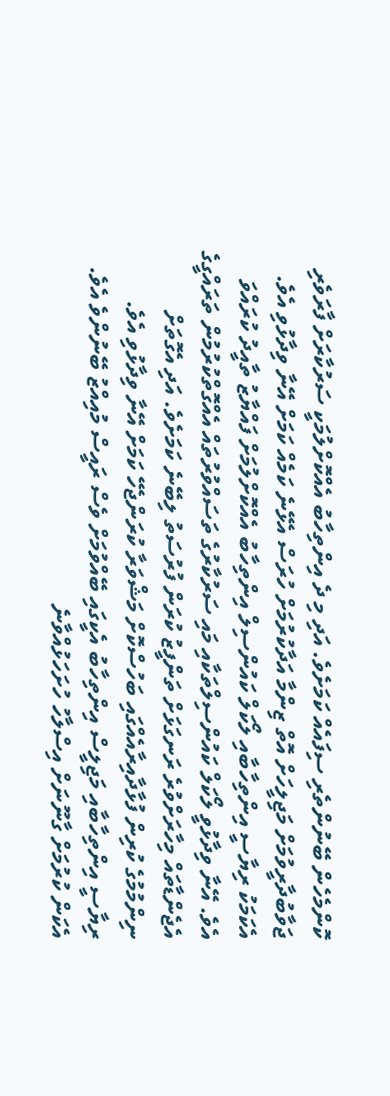ކޮންމެހެން ބޭނުންތެރި ސިފައެއް ކަމަށެވެ. އަދި މި ދެ އިންތިހާބު އެއްކޮށްލުމަކީ ސަރުކާރަށް ފާރަވެރި ޖަވާބުދާރީވުމަށް މަޖިލީހަށް އޮތް ޒިންމާ އަދާކުރުމަށް ހުރަސް އެޅޭނެ ކަމެއް ކަމަށް އޭނާ ވިދާޅުވި އެވެ.
އެކަމަކު ރިޔާސީ އިންތިހާބާއި ލޯކަލް ކައުންސިލް އިންތިހާބު އެއްކޮށްލުމަށް ފައްޔާޒު ތާއީދު ކުރައްވަ އެވެ. އޭނާ ވިދާޅުވީ ލޯކަލް ކައުންސިލްތަކާއި މައި ސަރުކާރުގެ ތަސައްވުރުތައް އެއްގޮތްކުރުމުން ތަރައްގީގެ އެޖެންޑާތައް މިހާރަށްވުރެ ރަނގަޅަށް ތަންފީޒު ކުރަން ފުރުސަތު ލިބޭނެ ކަމަށެވެ. އަދި އެގޮތަށް ނިންމުމުގެ ކުރިން ފުޅާދާއިރާއެއްގައި ބަހުސްކޮށް މަޝްވަރާ ކުރަންޖެހޭ ކަމަށް އޭނާ ވިދާޅުވި އެވެ.
ރިޔާސީ އިންތިހާބާއި މަޖިލީސް އިންތިހާބު އެކީގައި ބޭއްވުމަށް ވެސް ރައީސް މުއިއްޒު ބޭނުންވެ އެވެ. އެކަން ކުރުމަށް ގާނޫނަށް އިސްލާހު ހުށަހަޅުއްވާނެ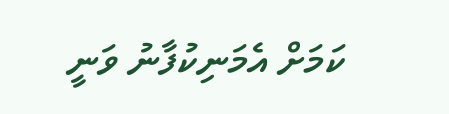ކަމަށް އެމަނިކުފާނު ވަނީ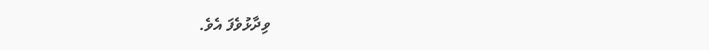ވިދާޅުވެފަ އެވެ.